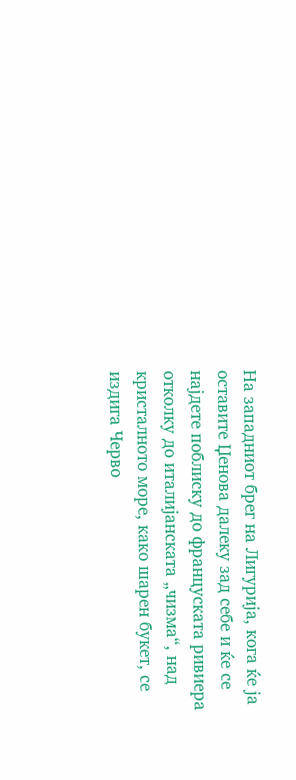На западниот брег на Лигурија, кога ќе ја оставите Џенова далеку зад себе и ќе се најдете поблиску до француската ривиера отколку до италијанската „чизма“, над кристалното море, како шарен букет, се издига Черво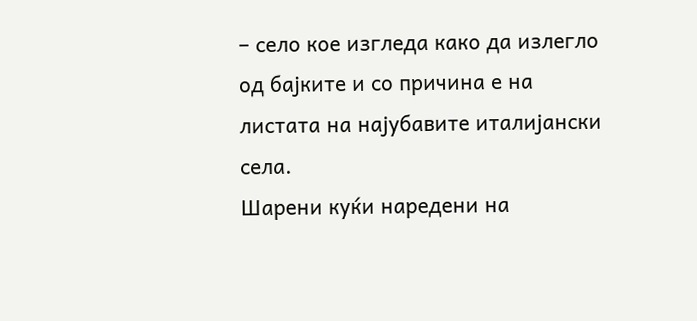– село кое изгледа како да излегло од бајките и со причина е на листата на најубавите италијански села.
Шарени куќи наредени на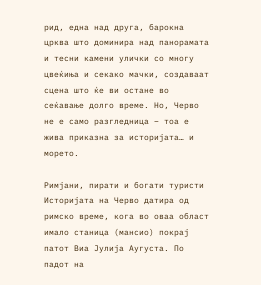рид, една над друга, барокна црква што доминира над панорамата и тесни камени улички со многу цвеќиња и секако мачки, создаваат сцена што ќе ви остане во сеќавање долго време. Но, Черво не е само разгледница – тоа е жива приказна за историјата… и морето.

Римјани, пирати и богати туристи
Историјата на Черво датира од римско време, кога во оваа област имало станица (мансио) покрај патот Виа Јулија Аугуста. По падот на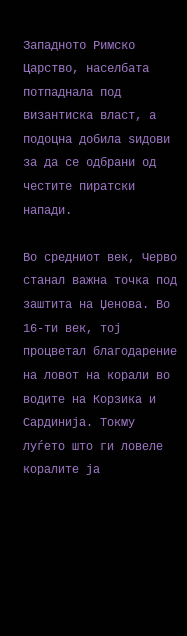Западното Римско Царство, населбата потпаднала под византиска власт, а подоцна добила ѕидови за да се одбрани од честите пиратски напади.

Во средниот век, Черво станал важна точка под заштита на Џенова. Во 16-ти век, тој процветал благодарение на ловот на корали во водите на Корзика и Сардинија. Токму луѓето што ги ловеле коралите ја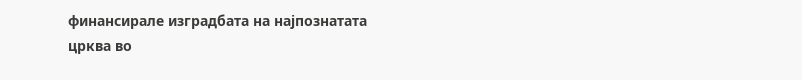финансирале изградбата на најпознатата црква во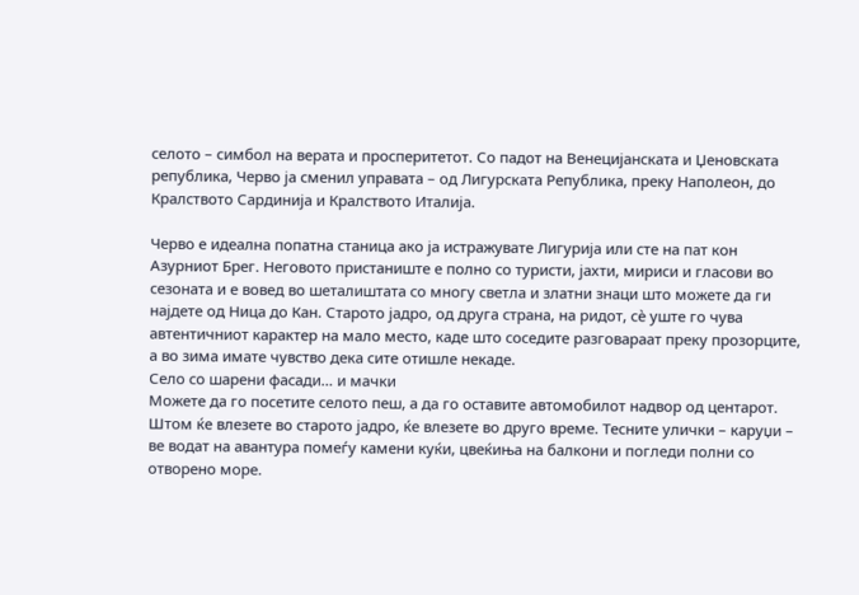селото – симбол на верата и просперитетот. Со падот на Венецијанската и Џеновската република, Черво ја сменил управата – од Лигурската Република, преку Наполеон, до Кралството Сардинија и Кралството Италија.

Черво е идеална попатна станица ако ја истражувате Лигурија или сте на пат кон Азурниот Брег. Неговото пристаниште е полно со туристи, јахти, мириси и гласови во сезоната и е вовед во шеталиштата со многу светла и златни знаци што можете да ги најдете од Ница до Кан. Старото јадро, од друга страна, на ридот, сè уште го чува автентичниот карактер на мало место, каде што соседите разговараат преку прозорците, а во зима имате чувство дека сите отишле некаде.
Село со шарени фасади… и мачки
Можете да го посетите селото пеш, а да го оставите автомобилот надвор од центарот. Штом ќе влезете во старото јадро, ќе влезете во друго време. Тесните улички – каруџи – ве водат на авантура помеѓу камени куќи, цвеќиња на балкони и погледи полни со отворено море.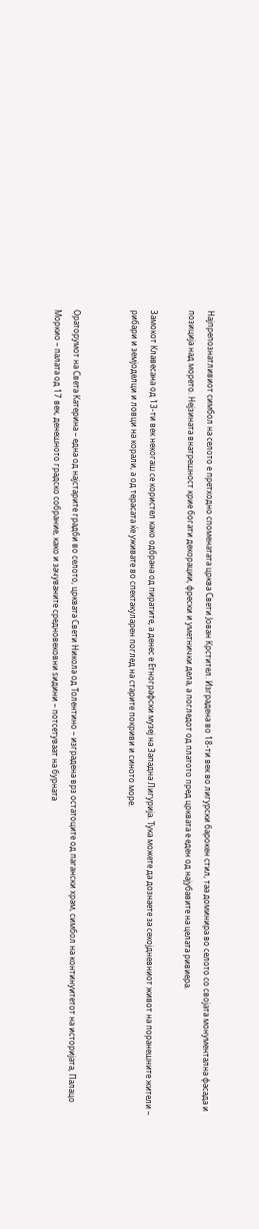Најпрепознатливиот симбол на селото е претходно споменатата црква Свети Јован Крстител. Изградена во 18-ти век во лигурски барокен стил, таа доминира во селото со својата монументална фасада и позиција над морето. Нејзината внатрешност крие богати декорации, фрески и уметнички дела, а погледот од платото пред црквата е еден од најубавите на целата ривиера.

Замокот Клавесана од 13-ти век некогаш се користел како одбрана од пиратите, а денес е Етнографски музеј на Западна Лигурија. Тука можете да дознаете за секојдневниот живот на поранешните жители – рибари и земјоделци и ловци на корали, а од терасата ќе уживате во спектакуларен поглед на старите покриви и синото море.


Ораторумот на Света Катерина – една од најстарите градби во селото, црквата Свети Никола од Толентино – изградена врз остатоците од пагански храм, симбол на континуитетот на историјата, Палацо Моркио – палата од 17 век, денешното градско собрание, како и зачуваните средновековни ѕидини – потсетуваат на бурната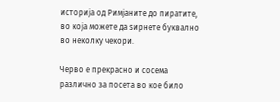историја од Римјаните до пиратите, во која можете да ѕирнете буквално во неколку чекори.

Черво е прекрасно и сосема различно за посета во кое било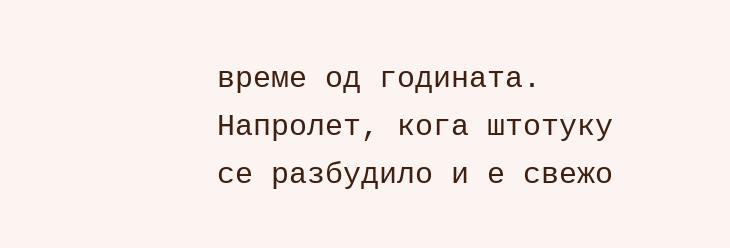време од годината. Напролет, кога штотуку се разбудило и е свежо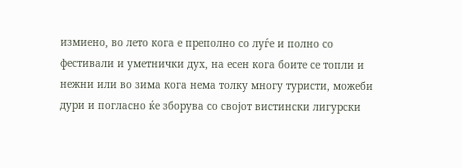измиено, во лето кога е преполно со луѓе и полно со фестивали и уметнички дух, на есен кога боите се топли и нежни или во зима кога нема толку многу туристи, можеби дури и погласно ќе зборува со својот вистински лигурски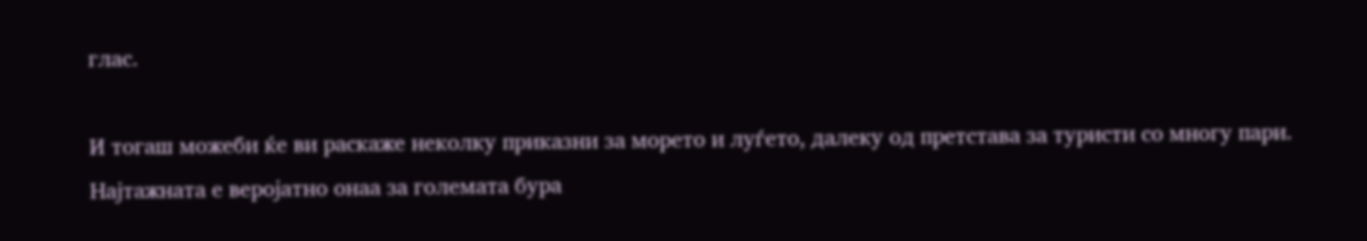глас.

И тогаш можеби ќе ви раскаже неколку приказни за морето и луѓето, далеку од претстава за туристи со многу пари. Најтажната е веројатно онаа за големата бура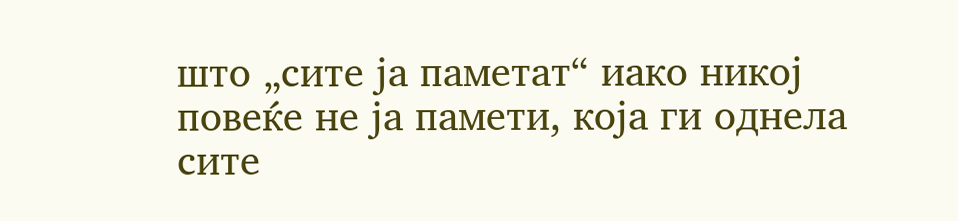што „сите ја паметат“ иако никој повеќе не ја памети, која ги однела сите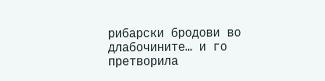рибарски бродови во длабочините… и го претворила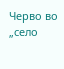Черво во „село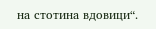на стотина вдовици“.